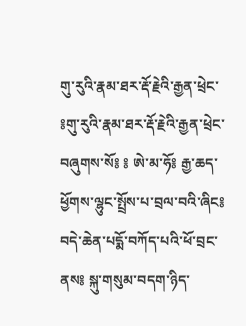གུ་རུའི་རྣམ་ཐར་རྡོ་རྗེའི་རྒྱན་ཕྲེང་
༔གུ་རུའི་རྣམ་ཐར་རྡོ་རྗེའི་རྒྱན་ཕྲེང་བཞུགས་སོ༔ ༔ ཨེ་མ་ཧོ༔ རྒྱ་ཆད་ཕྱོགས་ལྷུང་སྤྲོས་པ་བྲལ་བའི་ཞིང༔ བདེ་ཆེན་པདྨོ་བཀོད་པའི་ཕོ་བྲང་ནས༔ སྐུ་གསུམ་བདག་ཉིད་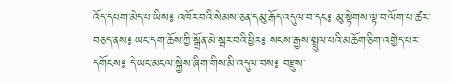འོད་དཔག་མེད་པ་ཡིས༔ འཁོར་བའི་སེམས་ཅན་དམུ་རྒོད་འདུལ་བ་དང༔ མུ་སྟེགས་ལྟ་བ་ལོག་པ་ཚར་བཅད་ནས༔ ཡང་དག་ཆོས་ཀྱི་སྒྲོན་མེ་སྦར་བའི་ཕྱིར༔ སངས་རྒྱས་སྤྲུལ་པའི་མཆོག་ཅིག་འགྱེད་པར་དགོངས༔ དེ་ཡང་མངལ་སྐྱེས་ཞིག་གིས་མི་འདུལ་བས༔ བརྫུས་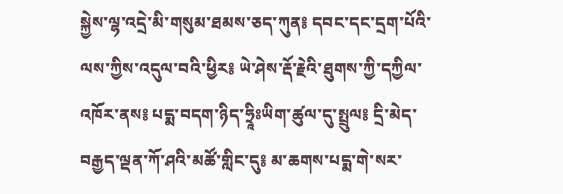སྐྱེས་ལྷ་འདྲེ་མི་གསུམ་ཐམས་ཅད་ཀུན༔ དབང་དང་དྲག་པོའི་ལས་ཀྱིས་འདུལ་བའི་ཕྱིར༔ ཡེ་ཤེས་རྡོ་རྗེའི་ཐུགས་ཀྱི་དཀྱིལ་འཁོར་ནས༔ པདྨ་བདག་ཉིད་ཧྲཱིཿཡིག་ཚུལ་དུ་སྤྲུལ༔ དྲི་མེད་བརྒྱད་ལྡན་ཀོ་ཤའི་མཚོ་གླིང་དུ༔ མ་ཆགས་པདྨ་གེ་སར་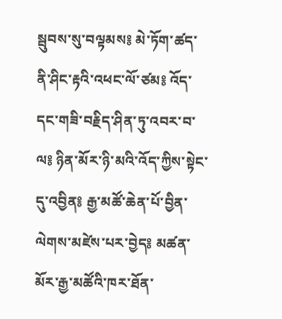སྦུབས་སུ་བལྟམས༔ མེ་ཏོག་ཚད་ནི་ཤིང་རྟའི་འཕང་ལོ་ཙམ༔ འོད་དང་གཟི་བརྗིད་ཤིན་ཏུ་འབར་བ་ལ༔ ཉིན་མོར་ཉི་མའི་འོད་ཀྱིས་སྟེང་དུ་འབྱིན༔ རྒྱ་མཚོ་ཆེན་པོ་བྱིན་ལེགས་མཛེས་པར་བྱེད༔ མཚན་མོར་རྒྱ་མཚོའི་ཁར་ཐོན་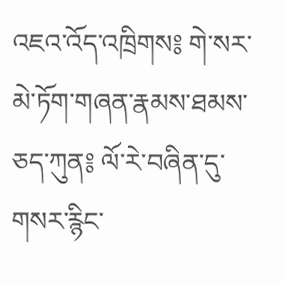འཇའ་འོད་འཁྲིགས༔ གེ་སར་མེ་ཏོག་གཞན་རྣམས་ཐམས་ཅད་ཀུན༔ ལོ་རེ་བཞིན་དུ་གསར་རྙིང་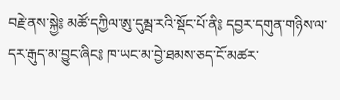བརྗེ་ནས་སྐྱེ༔ མཚོ་དཀྱིལ་ཨུ་དུམྦ་རའི་སྡོང་པོ་ནི༔ དབྱར་དགུན་གཉིས་ལ་དར་རྒུད་མ་བྱུང་ཞིང༔ ཁ་ཡང་མ་བྱེ་ཐམས་ཅད་ངོ་མཚར་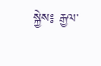སྐྱེས༔ རྒྱལ་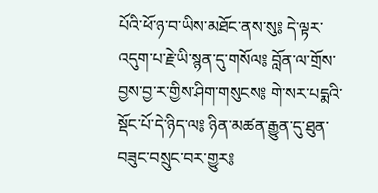པོའི་ཕོ་ཉ་བ་ཡིས་མཐོང་ནས་སུ༔ དེ་ལྟར་འདུག་པ་རྗེ་ཡི་སྙན་དུ་གསོལ༔ བློན་ལ་གྲོས་བྱས་བྱ་ར་གྱིས་ཤིག་གསུངས༔ གེ་སར་པདྨའི་སྡོང་པོ་དེ་ཉིད་ལ༔ ཉིན་མཚན་རྒྱུན་དུ་ཐུན་བཟུང་བསྲུང་བར་གྱུར༔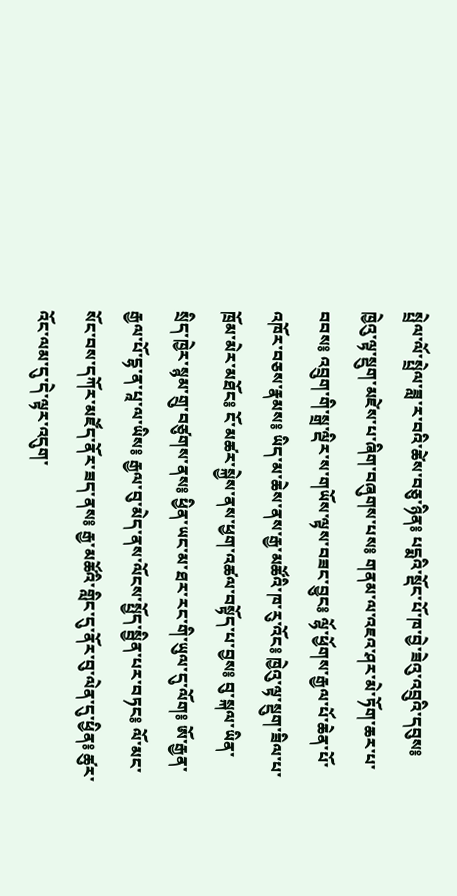སྤྲེལ་ལོ་སྤྲེལ་ཟླ་ར་བའི་ཚེས་བཅུ་ཉིན༔ པདྨའི་སྡོང་པོ་ཁ་བྱེ་ཟེའུ་འབྲུའི་དབུས༔ ཁྱེའུ་ལྟ་སྡུག་མཛེས་པ་ཞིག་བཞུགས་པས༔ གནམ་ལ་འཇའ་ཤར་མེ་ཏོག་ཆར་པ་བབས༔ འབྲུག་གི་སྒྲ་ལྡིར་ས་གཡོས་ལྟས་བཟང་བྱུང༔ ལྷོ་ཕྱོགས་རྒྱལ་པོ་ཆེན་པོ་འཁོར་བཅས་རྣམས༔ ཡིད་མ་ཆེས་ནས་རྒྱ་མཚོའི་ཁ་རུ་འོང༔ ཁྱེའུ་ལྟ་སྡུག་ཟིལ་པ་ཁྲོམ་མེར་མཐོང༔ ངོ་མཚར་སྐྱེས་ནས་ཕྱག་འཚལ་བསྟོད་པ་བྱས༔ བུ་སྐལ་ཡིན་སྲིད་ཁྱེར་སྙམ་གྲུ་བཙུགས་ནས༔ ཕྱིན་ཡང་མ་ཐར་རང་གི་ཡུལ་དུ་ལོག༔ ཨོ་རྒྱན་རྒྱལ་པོ་དྷ་ན་པཱ་ལ་ཡིས༔ རྒྱལ་བུ་མེད་ནས་ལོངས་སྤྱོད་སྦྱིན་པར་བཏང༔ ལོ་མང་སོང་བས་དཀོར་མཛོད་ནོར་ཟད་ནས༔ རྒྱ་མཚོའི་གླིང་དུ་ནོར་བུ་ལེན་དུ་ཕྱིན༔ ཚུར་འོང་ལམ་དུ་དེ་ལྟར་འདུག་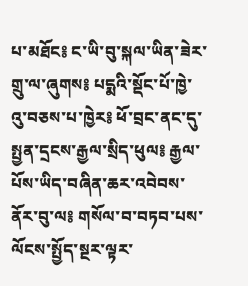པ་མཐོང༔ ང་ཡི་བུ་སྐལ་ཡིན་ཟེར་གྲུ་ལ་ཞུགས༔ པདྨའི་སྡོང་པོ་ཁྱེ་འུ་བཅས་པ་ཁྱེར༔ ཕོ་བྲང་ནང་དུ་སྤྱན་དྲངས་རྒྱལ་སྲིད་ཕུལ༔ རྒྱལ་པོས་ཡིད་བཞིན་ཆར་འབེབས་ནོར་བུ་ལ༔ གསོལ་བ་བཏབ་པས་ལོངས་སྤྱོད་སྔར་ལྟར་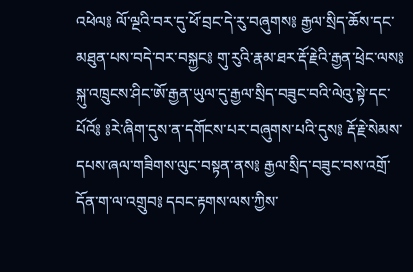འཕེལ༔ ལོ་ལྔའི་བར་དུ་ཕོ་བྲང་དེ་རུ་བཞུགས༔ རྒྱལ་སྲིད་ཆོས་དང་མཐུན་པས་བདེ་བར་བསྐྱང༔ གུ་རུའི་རྣམ་ཐར་རྡོ་རྗེའི་རྒྱན་ཕྲེང་ལས༔ སྐུ་འཁྲུངས་ཤིང་ཨོ་རྒྱན་ཡུལ་དུ་རྒྱལ་སྲིད་བཟུང་བའི་ལེའུ་སྟེ་དང་པོའོ༔ ༔རེ་ཞིག་དུས་ན་དགོངས་པར་བཞུགས་པའི་དུས༔ རྡོ་རྗེ་སེམས་དཔས་ཞལ་གཟིགས་ལུང་བསྟན་ནས༔ རྒྱལ་སྲིད་བཟུང་བས་འགྲོ་དོན་ག་ལ་འགྲུབ༔ དབང་རྟགས་ལས་ཀྱིས་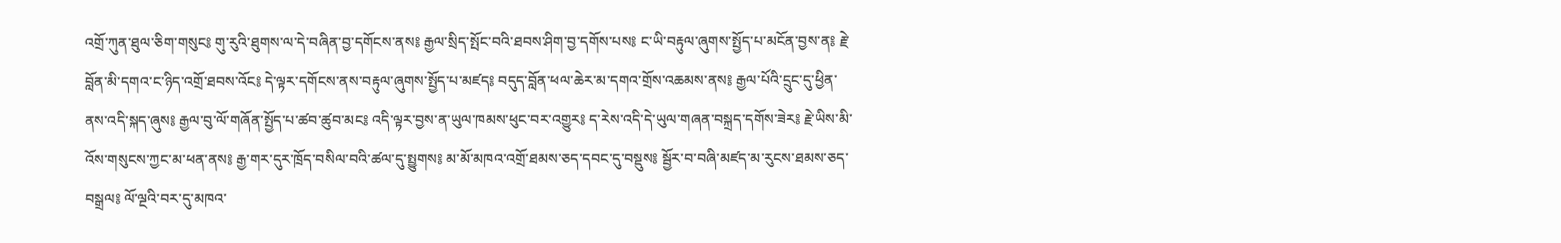འགྲོ་ཀུན་ཐུལ་ཅིག་གསུང༔ གུ་རུའི་ཐུགས་ལ་དེ་བཞིན་བྱ་དགོངས་ནས༔ རྒྱལ་སྲིད་སྤོང་བའི་ཐབས་ཤིག་བྱ་དགོས་པས༔ ང་ཡི་བརྟུལ་ཞུགས་སྤྱོད་པ་མངོན་བྱས་ན༔ རྗེ་བློན་མི་དགའ་ང་ཉིད་འགྲོ་ཐབས་འོང༔ དེ་ལྟར་དགོངས་ནས་བརྟུལ་ཞུགས་སྤྱོད་པ་མཛད༔ བདུད་བློན་ཕལ་ཆེར་མ་དགའ་གྲོས་འཆམས་ནས༔ རྒྱལ་པོའི་དྲུང་དུ་ཕྱིན་ནས་འདི་སྐད་ཞུས༔ རྒྱལ་བུ་ལོ་གཞོན་སྤྱོད་པ་ཚབ་ཚུབ་མང༔ འདི་ལྟར་བྱས་ན་ཡུལ་ཁམས་ཕུང་བར་འགྱུར༔ ད་རེས་འདི་དེ་ཡུལ་གཞན་བསྐྲད་དགོས་ཟེར༔ རྗེ་ཡིས་མི་འོས་གསུངས་ཀྱང་མ་ཕན་ནས༔ རྒྱ་གར་དུར་ཁྲོད་བསིལ་བའི་ཚལ་དུ་སྤྱུགས༔ མ་མོ་མཁའ་འགྲོ་ཐམས་ཅད་དབང་དུ་བསྡུས༔ སྦྱོར་བ་བཞི་མཛད་མ་རུངས་ཐམས་ཅད་བསྒྲལ༔ ལོ་ལྔའི་བར་དུ་མཁའ་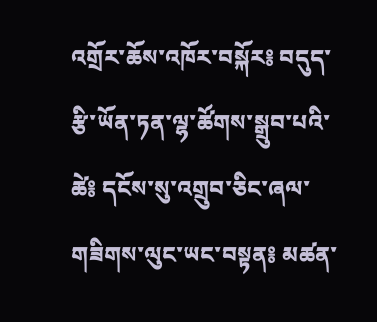འགྲོར་ཆོས་འཁོར་བསྐོར༔ བདུད་རྩི་ཡོན་ཏན་ལྷ་ཚོགས་སྒྲུབ་པའི་ཚེ༔ དངོས་སུ་འགྲུབ་ཅིང་ཞལ་གཟིགས་ལུང་ཡང་བསྟན༔ མཚན་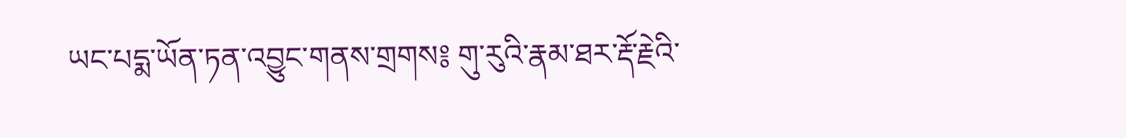ཡང་པདྨ་ཡོན་ཏན་འབྱུང་གནས་གྲགས༔ གུ་རུའི་རྣམ་ཐར་རྡོ་རྗེའི་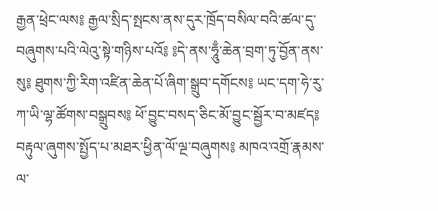རྒྱན་ཕྲེང་ལས༔ རྒྱལ་སྲིད་སྤངས་ནས་དུར་ཁྲོད་བསིལ་བའི་ཚལ་དུ་བཞུགས་པའི་ལེའུ་སྟེ་གཉིས་པའོ༔ ༔དེ་ནས་ཧཱུྃ་ཆེན་བྲག་ཏུ་བྱོན་ནས་སུ༔ ཐུགས་ཀྱི་རིག་འཛིན་ཆེན་པོ་ཞིག་སྒྲུབ་དགོངས༔ ཡང་དག་ཧེ་རུ་ཀ་ཡི་ལྷ་ཚོགས་བསྒྲུབས༔ ཕོ་བྱུང་བསད་ཅིང་མོ་བྱུང་སྦྱོར་བ་མཛད༔ བརྟུལ་ཞུགས་སྤྱོད་པ་མཐར་ཕྱིན་ལོ་ལྔ་བཞུགས༔ མཁའ་འགྲོ་རྣམས་ལ་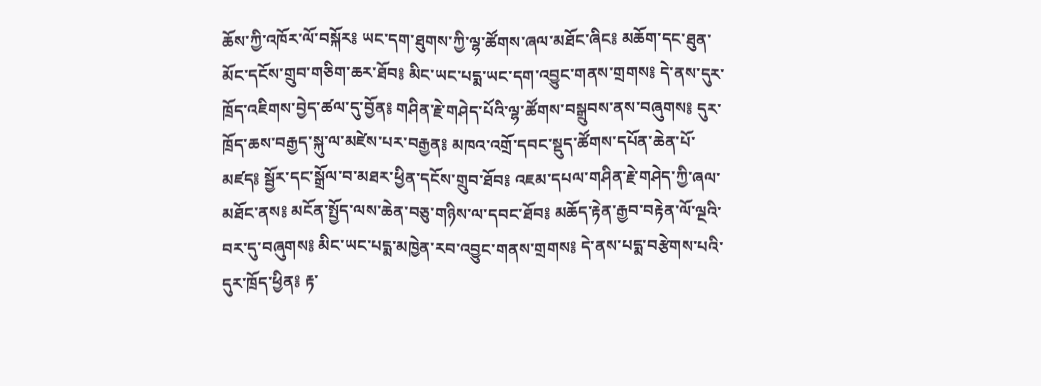ཆོས་ཀྱི་འཁོར་ལོ་བསྐོར༔ ཡང་དག་ཐུགས་ཀྱི་ལྷ་ཚོགས་ཞལ་མཐོང་ཞིང༔ མཆོག་དང་ཐུན་མོང་དངོས་གྲུབ་གཅིག་ཆར་ཐོབ༔ མིང་ཡང་པདྨ་ཡང་དག་འབྱུང་གནས་གྲགས༔ དེ་ནས་དུར་ཁྲོད་འཇིགས་བྱེད་ཚལ་དུ་བྱོན༔ གཤིན་རྗེ་གཤེད་པོའི་ལྷ་ཚོགས་བསྒྲུབས་ནས་བཞུགས༔ དུར་ཁྲོད་ཆས་བརྒྱད་སྐུ་ལ་མཛེས་པར་བརྒྱན༔ མཁའ་འགྲོ་དབང་སྡུད་ཚོགས་དཔོན་ཆེན་པོ་མཛད༔ སྦྱོར་དང་སྒྲོལ་བ་མཐར་ཕྱིན་དངོས་གྲུབ་ཐོབ༔ འཇམ་དཔལ་གཤིན་རྗེ་གཤེད་ཀྱི་ཞལ་མཐོང་ནས༔ མངོན་སྤྱོད་ལས་ཆེན་བཅུ་གཉིས་ལ་དབང་ཐོབ༔ མཆོད་རྟེན་རྒྱབ་བརྟེན་ལོ་ལྔའི་བར་དུ་བཞུགས༔ མིང་ཡང་པདྨ་མཁྱེན་རབ་འབྱུང་གནས་གྲགས༔ དེ་ནས་པདྨ་བརྩེགས་པའི་དུར་ཁྲོད་ཕྱིན༔ རྟ་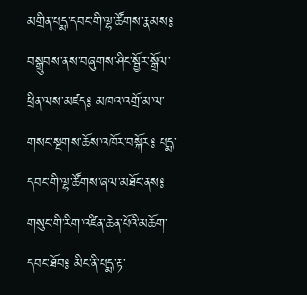མགྲིན་པདྨ་དབང་གི་ལྷ་ཚོགས་རྣམས༔ བསྒྲུབས་ནས་བཞུགས་ཤིང་སྦྱོར་སྒྲོལ་ཕྲིན་ལས་མཛད༔ མཁའ་འགྲོ་མ་ལ་གསང་སྔགས་ཆོས་འཁོར་བསྐོར༔ པདྨ་དབང་གི་ལྷ་ཚོགས་ཞལ་མཐོང་ནས༔ གསུང་གི་རིག་འཛིན་ཆེན་པོའི་མཆོག་དབང་ཐོབ༔ མིང་ནི་པདྨ་རྟ་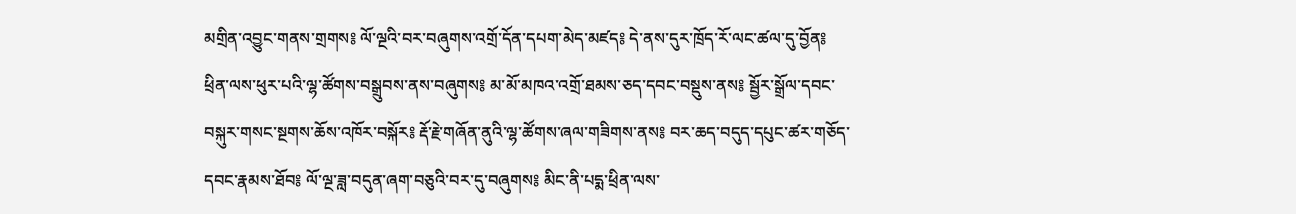མགྲིན་འབྱུང་གནས་གྲགས༔ ལོ་ལྔའི་བར་བཞུགས་འགྲོ་དོན་དཔག་མེད་མཛད༔ དེ་ནས་དུར་ཁྲོད་རོ་ལང་ཚལ་དུ་བྱོན༔ ཕྲིན་ལས་ཕུར་པའི་ལྷ་ཚོགས་བསྒྲུབས་ནས་བཞུགས༔ མ་མོ་མཁའ་འགྲོ་ཐམས་ཅད་དབང་བསྡུས་ནས༔ སྦྱོར་སྒྲོལ་དབང་བསྐུར་གསང་སྔགས་ཆོས་འཁོར་བསྐོར༔ རྡོ་རྗེ་གཞོན་ནུའི་ལྷ་ཚོགས་ཞལ་གཟིགས་ནས༔ བར་ཆད་བདུད་དཔུང་ཚར་གཅོད་དབང་རྣམས་ཐོབ༔ ལོ་ལྔ་ཟླ་བདུན་ཞག་བཅུའི་བར་དུ་བཞུགས༔ མིང་ནི་པདྨ་ཕྲིན་ལས་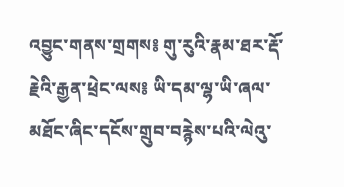འབྱུང་གནས་གྲགས༔ གུ་རུའི་རྣམ་ཐར་རྡོ་རྗེའི་རྒྱན་ཕྲེང་ལས༔ ཡི་དམ་ལྷ་ཡི་ཞལ་མཐོང་ཞིང་དངོས་གྲུབ་བརྙེས་པའི་ལེའུ་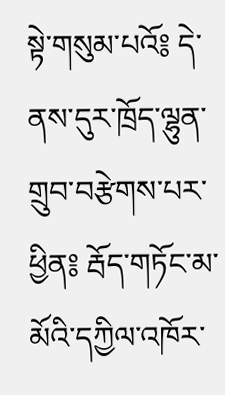སྟེ་གསུམ་པའོ༔ དེ་ནས་དུར་ཁྲོད་ལྷུན་གྲུབ་བརྩེགས་པར་ཕྱིན༔ རྦོད་གཏོང་མ་མོའི་དཀྱིལ་འཁོར་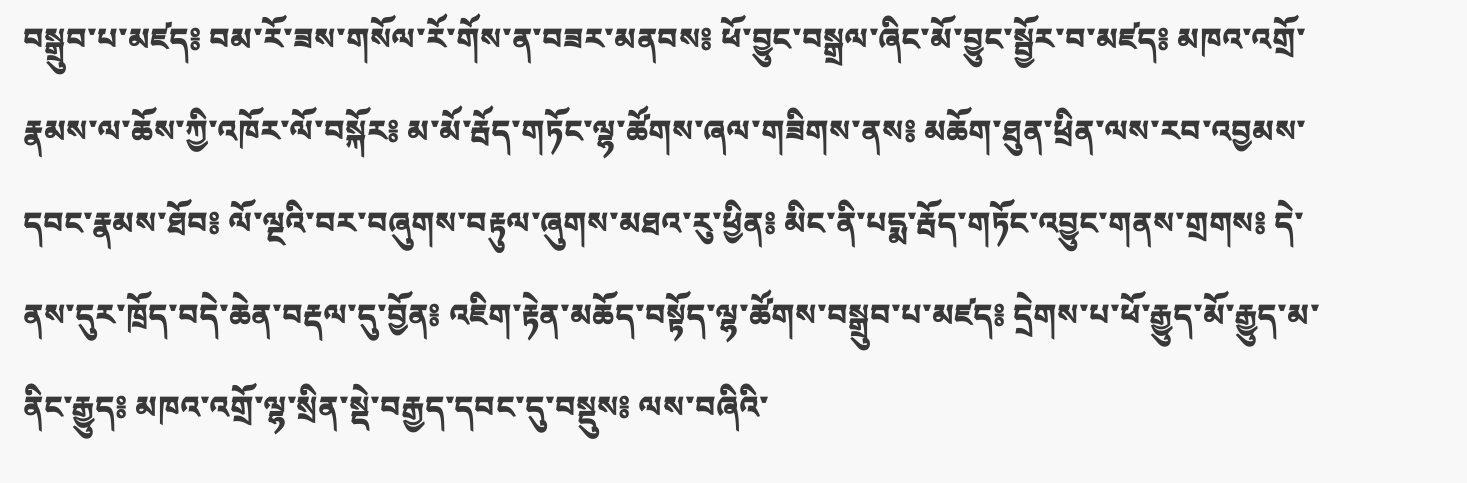བསྒྲུབ་པ་མཛད༔ བམ་རོ་ཟས་གསོལ་རོ་གོས་ན་བཟར་མནབས༔ ཕོ་བྱུང་བསྒྲལ་ཞིང་མོ་བྱུང་སྦྱོར་བ་མཛད༔ མཁའ་འགྲོ་རྣམས་ལ་ཆོས་ཀྱི་འཁོར་ལོ་བསྐོར༔ མ་མོ་རྦོད་གཏོང་ལྷ་ཚོགས་ཞལ་གཟིགས་ནས༔ མཆོག་ཐུན་ཕྲིན་ལས་རབ་འབྱམས་དབང་རྣམས་ཐོབ༔ ལོ་ལྔའི་བར་བཞུགས་བརྟུལ་ཞུགས་མཐའ་རུ་ཕྱིན༔ མིང་ནི་པདྨ་རྦོད་གཏོང་འབྱུང་གནས་གྲགས༔ དེ་ནས་དུར་ཁྲོད་བདེ་ཆེན་བརྡལ་དུ་བྱོན༔ འཇིག་རྟེན་མཆོད་བསྟོད་ལྷ་ཚོགས་བསྒྲུབ་པ་མཛད༔ དྲེགས་པ་ཕོ་རྒྱུད་མོ་རྒྱུད་མ་ནིང་རྒྱུད༔ མཁའ་འགྲོ་ལྷ་སྲིན་སྡེ་བརྒྱད་དབང་དུ་བསྡུས༔ ལས་བཞིའི་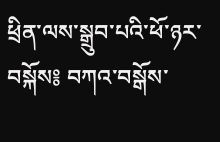ཕྲིན་ལས་སྒྲུབ་པའི་ཕོ་ཉར་བསྐོས༔ བཀའ་བསྒོས་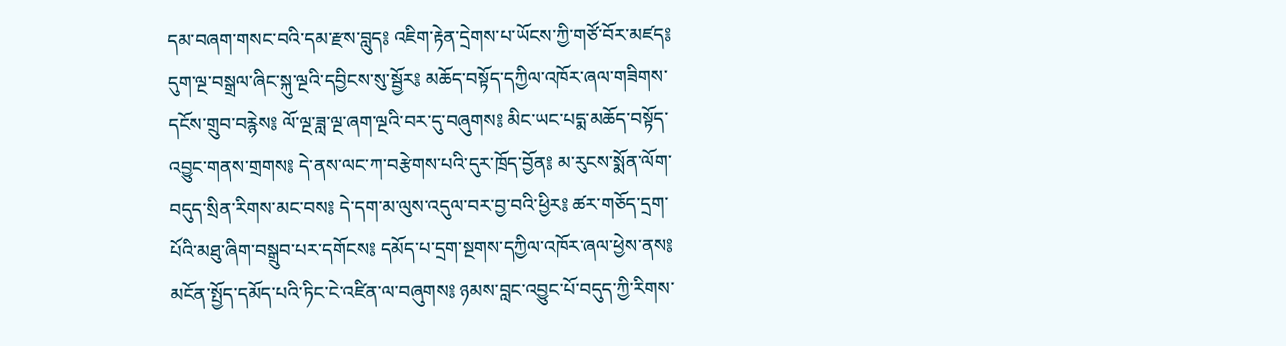དམ་བཞག་གསང་བའི་དམ་རྫས་བླུད༔ འཇིག་རྟེན་དྲེགས་པ་ཡོངས་ཀྱི་གཙོ་བོར་མཛད༔ དུག་ལྔ་བསྒྲལ་ཞིང་སྐུ་ལྔའི་དབྱིངས་སུ་སྦྱོར༔ མཆོད་བསྟོད་དཀྱིལ་འཁོར་ཞལ་གཟིགས་དངོས་གྲུབ་བརྙེས༔ ལོ་ལྔ་ཟླ་ལྔ་ཞག་ལྔའི་བར་དུ་བཞུགས༔ མིང་ཡང་པདྨ་མཆོད་བསྟོད་འབྱུང་གནས་གྲགས༔ དེ་ནས་ལང་ཀ་བརྩེགས་པའི་དུར་ཁྲོད་བྱོན༔ མ་རུངས་སྨོན་ལོག་བདུད་སྲིན་རིགས་མང་བས༔ དེ་དག་མ་ལུས་འདུལ་བར་བྱ་བའི་ཕྱིར༔ ཚར་གཅོད་དྲག་པོའི་མཐུ་ཞིག་བསྒྲུབ་པར་དགོངས༔ དམོད་པ་དྲག་སྔགས་དཀྱིལ་འཁོར་ཞལ་ཕྱེས་ནས༔ མངོན་སྤྱོད་དམོད་པའི་ཏིང་ངེ་འཛིན་ལ་བཞུགས༔ ཉམས་བླང་འབྱུང་པོ་བདུད་ཀྱི་རིགས་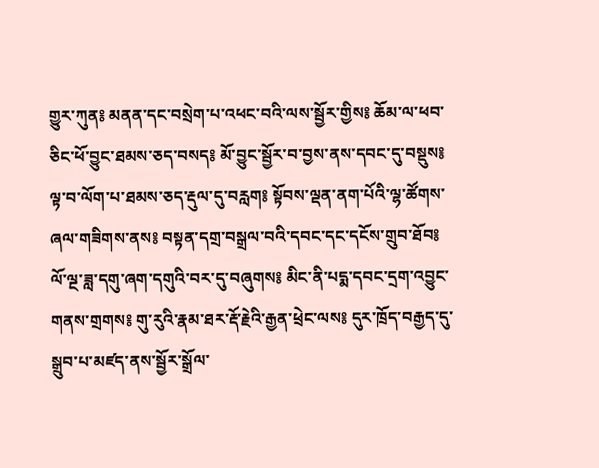གྱུར་ཀུན༔ མནན་དང་བསྲེག་པ་འཕང་བའི་ལས་སྦྱོར་གྱིས༔ ཆོམ་ལ་ཕབ་ཅིང་ཕོ་བྱུང་ཐམས་ཅད་བསད༔ མོ་བྱུང་སྦྱོར་བ་བྱས་ནས་དབང་དུ་བསྡུས༔ ལྟ་བ་ལོག་པ་ཐམས་ཅད་རྡུལ་དུ་བརླག༔ སྟོབས་ལྡན་ནག་པོའི་ལྷ་ཚོགས་ཞལ་གཟིགས་ནས༔ བསྟན་དགྲ་བསྒྲལ་བའི་དབང་དང་དངོས་གྲུབ་ཐོབ༔ ལོ་ལྔ་ཟླ་དགུ་ཞག་དགུའི་བར་དུ་བཞུགས༔ མིང་ནི་པདྨ་དབང་དྲག་འབྱུང་གནས་གྲགས༔ གུ་རུའི་རྣམ་ཐར་རྡོ་རྗེའི་རྒྱན་ཕྲེང་ལས༔ དུར་ཁྲོད་བརྒྱད་དུ་སྒྲུབ་པ་མཛད་ནས་སྦྱོར་སྒྲོལ་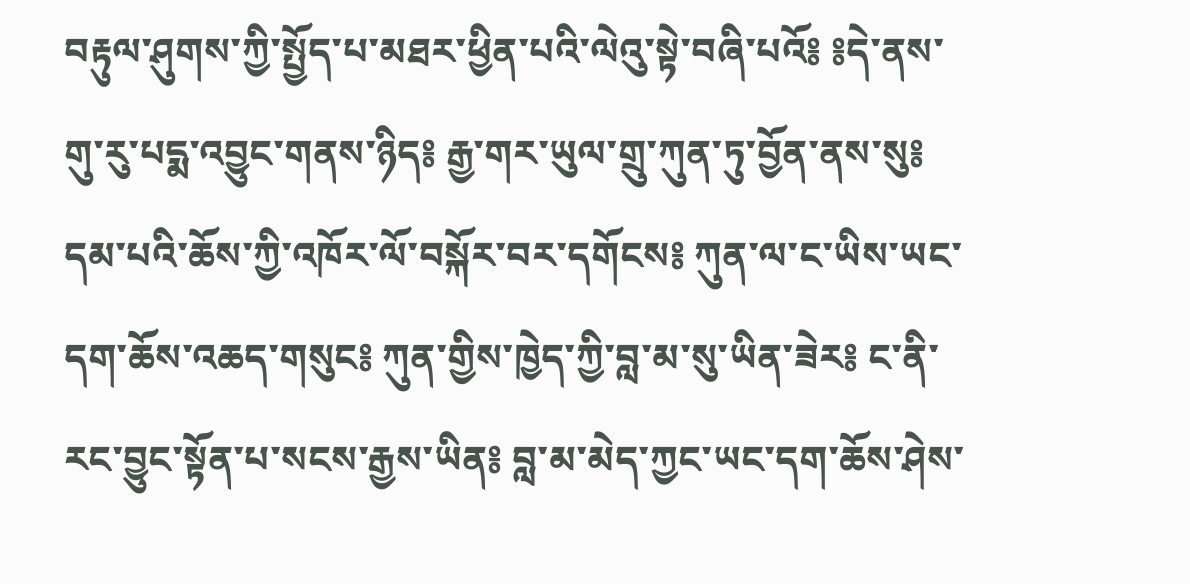བརྟུལ་ཤུགས་ཀྱི་སྤྱོད་པ་མཐར་ཕྱིན་པའི་ལེའུ་སྟེ་བཞི་པའོ༔ ༔དེ་ནས་གུ་རུ་པདྨ་འབྱུང་གནས་ཉིད༔ རྒྱ་གར་ཡུལ་གྲུ་ཀུན་ཏུ་བྱོན་ནས་སུ༔ དམ་པའི་ཆོས་ཀྱི་འཁོར་ལོ་བསྐོར་བར་དགོངས༔ ཀུན་ལ་ང་ཡིས་ཡང་དག་ཆོས་འཆད་གསུང༔ ཀུན་གྱིས་ཁྱེད་ཀྱི་བླ་མ་སུ་ཡིན་ཟེར༔ ང་ནི་རང་བྱུང་སྟོན་པ་སངས་རྒྱས་ཡིན༔ བླ་མ་མེད་ཀྱང་ཡང་དག་ཆོས་ཤེས་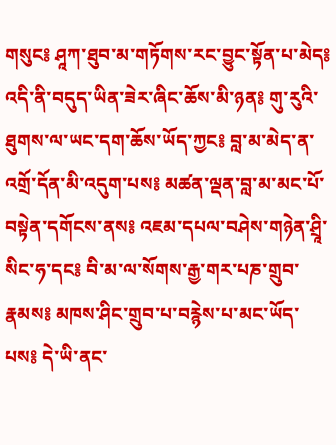གསུང༔ ཤཱཀ་ཐུབ་མ་གཏོགས་རང་བྱུང་སྟོན་པ་མེད༔ འདི་ནི་བདུད་ཡིན་ཟེར་ཞིང་ཆོས་མི་ཉན༔ གུ་རུའི་ཐུགས་ལ་ཡང་དག་ཆོས་ཡོད་ཀྱང༔ བླ་མ་མེད་ན་འགྲོ་དོན་མི་འདུག་པས༔ མཚན་ལྡན་བླ་མ་མང་པོ་བསྟེན་དགོངས་ནས༔ འཇམ་དཔལ་བཤེས་གཉེན་ཤྲཱི་སིང་ཧ་དང༔ བི་མ་ལ་སོགས་རྒྱ་གར་པཎ་གྲུབ་རྣམས༔ མཁས་ཤིང་གྲུབ་པ་བརྙེས་པ་མང་ཡོད་པས༔ དེ་ཡི་ནང་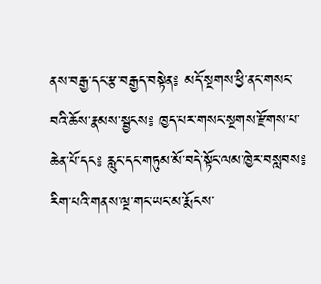ནས་བརྒྱ་དང་རྩ་བརྒྱད་བསྟེན༔ མདོ་སྔགས་ཕྱི་ནང་གསང་བའི་ཆོས་རྣམས་སྦྱངས༔ ཁྱད་པར་གསང་སྔགས་རྫོགས་པ་ཆེན་པོ་དང༔ རླུང་དང་གཏུམ་མོ་བདེ་སྟོང་ལམ་ཁྱེར་བསླབས༔ རིག་པའི་གནས་ལྔ་གང་ཡང་མ་རྨོངས་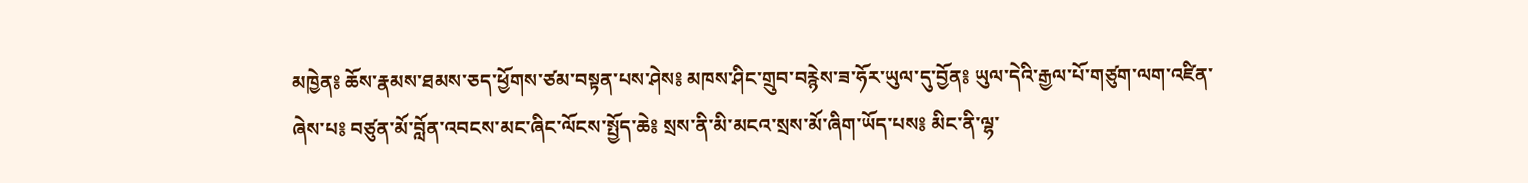མཁྱེན༔ ཆོས་རྣམས་ཐམས་ཅད་ཕྱོགས་ཙམ་བསྟན་པས་ཤེས༔ མཁས་ཤིང་གྲུབ་བརྙེས་ཟ་ཧོར་ཡུལ་དུ་བྱོན༔ ཡུལ་དེའི་རྒྱལ་པོ་གཙུག་ལག་འཛིན་ཞེས་པ༔ བཙུན་མོ་བློན་འབངས་མང་ཞིང་ལོངས་སྤྱོད་ཆེ༔ སྲས་ནི་མི་མངའ་སྲས་མོ་ཞིག་ཡོད་པས༔ མིང་ནི་ལྷ་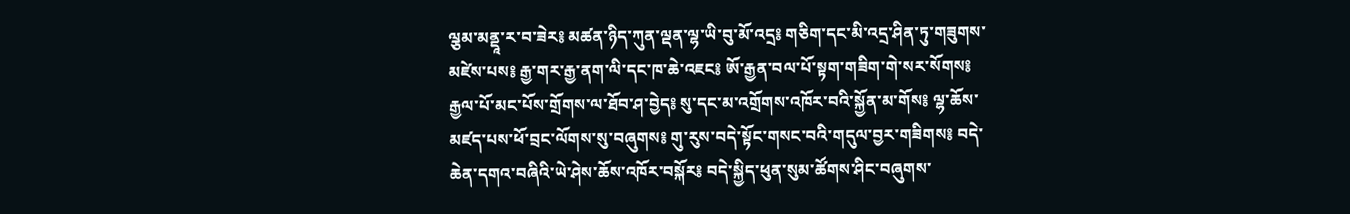ལྕམ་མནྡཱ་ར་བ་ཟེར༔ མཚན་ཉིད་ཀུན་ལྡན་ལྷ་ཡི་བུ་མོ་འདྲ༔ གཅིག་དང་མི་འདྲ་ཤིན་ཏུ་གཟུགས་མཛེས་པས༔ རྒྱ་གར་རྒྱ་ནག་ལི་དང་ཁ་ཆེ་འཇང༔ ཨོ་རྒྱན་བལ་པོ་སྟག་གཟིག་གེ་སར་སོགས༔ རྒྱལ་པོ་མང་པོས་གྲོགས་ལ་ཐོབ་ཤ་བྱེད༔ སུ་དང་མ་འགྲོགས་འཁོར་བའི་སྐྱོན་མ་གོས༔ ལྷ་ཆོས་མཛད་པས་ཕོ་བྲང་ལོགས་སུ་བཞུགས༔ གུ་རུས་བདེ་སྟོང་གསང་བའི་གདུལ་བྱར་གཟིགས༔ བདེ་ཆེན་དགའ་བཞིའི་ཡེ་ཤེས་ཆོས་འཁོར་བསྐོར༔ བདེ་སྐྱིད་ཕུན་སུམ་ཚོགས་ཤིང་བཞུགས་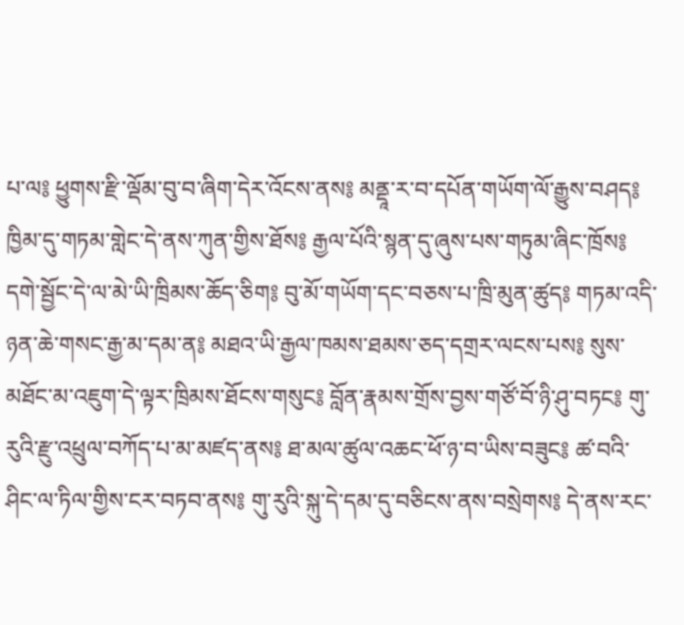པ་ལ༔ ཕྱུགས་རྫི་ལྡོམ་བུ་བ་ཞིག་དེར་འོངས་ནས༔ མནྡཱ་ར་བ་དཔོན་གཡོག་ལོ་རྒྱུས་བཤད༔ ཁྱིམ་དུ་གཏམ་གླེང་དེ་ནས་ཀུན་གྱིས་ཐོས༔ རྒྱལ་པོའི་སྙན་དུ་ཞུས་པས་གཏུམ་ཞིང་ཁྲོས༔ དགེ་སྦྱོང་དེ་ལ་མེ་ཡི་ཁྲིམས་ཆོད་ཅིག༔ བུ་མོ་གཡོག་དང་བཅས་པ་ཁྲི་མུན་ཚུད༔ གཏམ་འདི་ཉན་ཆེ་གསང་རྒྱ་མ་དམ་ན༔ མཐའ་ཡི་རྒྱལ་ཁམས་ཐམས་ཅད་དགྲར་ལངས་པས༔ སུས་མཐོང་མ་འཇུག་དེ་ལྟར་ཁྲིམས་ཐོངས་གསུང༔ བློན་རྣམས་གྲོས་བྱས་གཙོ་བོ་ཉི་ཤུ་བཏང༔ གུ་རུའི་རྫུ་འཕྲུལ་བཀོད་པ་མ་མཛད་ནས༔ ཐ་མལ་ཚུལ་འཆང་ཕོ་ཉ་བ་ཡིས་བཟུང༔ ཚ་བའི་ཤིང་ལ་ཏིལ་གྱིས་ངར་བཏབ་ནས༔ གུ་རུའི་སྐུ་དེ་དམ་དུ་བཅིངས་ནས་བསྲེགས༔ དེ་ནས་རང་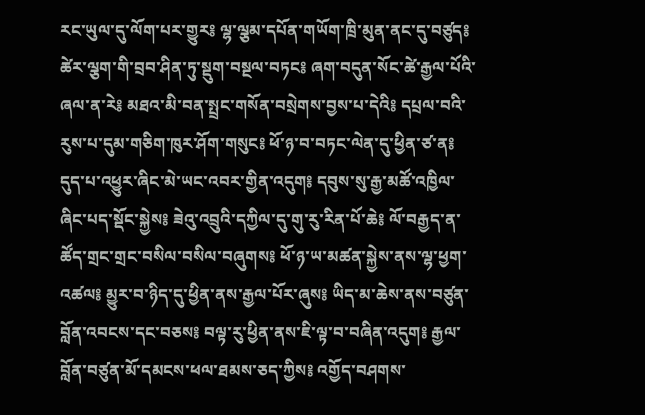རང་ཡུལ་དུ་ལོག་པར་གྱུར༔ ལྷ་ལྕམ་དཔོན་གཡོག་ཁྲི་མུན་ནང་དུ་བཙུད༔ ཚེར་ལྕག་གི་བྲབ་ཤིན་ཏུ་སྡུག་བསྔལ་བཏང༔ ཞག་བདུན་སོང་ཚེ་རྒྱལ་པོའི་ཞལ་ན་རེ༔ མཐའ་མི་བན་སྤྲང་གསོན་བསྲེགས་བྱས་པ་དེའི༔ དཔྲལ་བའི་རུས་པ་དུམ་གཅིག་ཁུར་ཤོག་གསུང༔ ཕོ་ཉ་བ་བཏང་ལེན་དུ་ཕྱིན་ཙ་ན༔ དུད་པ་འཕྱུར་ཞིང་མེ་ཡང་འབར་གྱིན་འདུག༔ དབུས་སུ་རྒྱ་མཚོ་འཁྱིལ་ཞིང་པད་སྡོང་སྐྱེས༔ ཟེའུ་འབྲུའི་དཀྱིལ་དུ་གུ་རུ་རིན་པོ་ཆེ༔ ལོ་བརྒྱད་ན་ཚོད་གྲང་གྲང་བསིལ་བསིལ་བཞུགས༔ ཕོ་ཉ་ཡ་མཚན་སྐྱེས་ནས་ལྷ་ཕྱག་འཚལ༔ མྱུར་བ་ཉིད་དུ་ཕྱིན་ནས་རྒྱལ་པོར་ཞུས༔ ཡིད་མ་ཆེས་ནས་བཙུན་བློན་འབངས་དང་བཅས༔ བལྟ་རུ་ཕྱིན་ནས་ཇི་ལྟ་བ་བཞིན་འདུག༔ རྒྱལ་བློན་བཙུན་མོ་དམངས་ཕལ་ཐམས་ཅད་ཀྱིས༔ འགྱོད་བཤགས་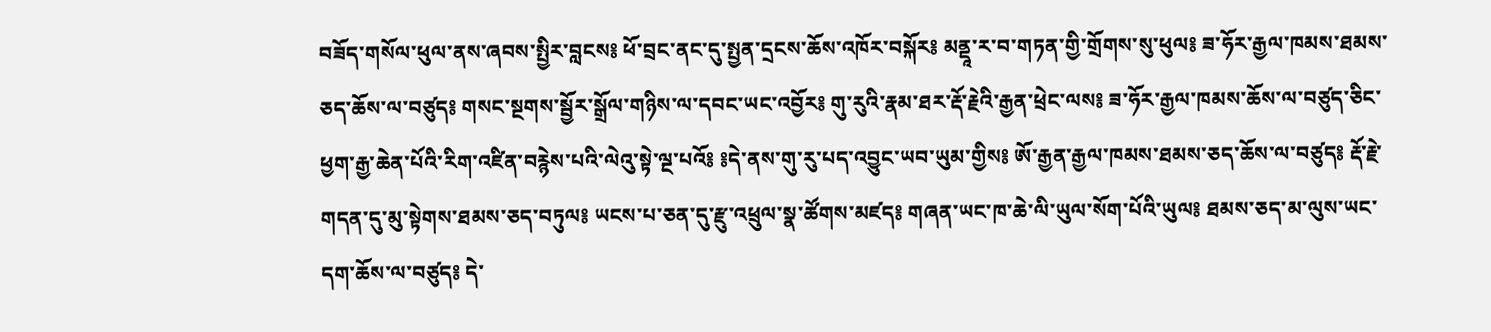བཟོད་གསོལ་ཕུལ་ནས་ཞབས་སྤྱིར་བླངས༔ ཕོ་བྲང་ནང་དུ་སྤྱན་དྲངས་ཆོས་འཁོར་བསྐོར༔ མནྡཱ་ར་བ་གཏན་གྱི་གྲོགས་སུ་ཕུལ༔ ཟ་ཧོར་རྒྱལ་ཁམས་ཐམས་ཅད་ཆོས་ལ་བཙུད༔ གསང་སྔགས་སྦྱོར་སྒྲོལ་གཉིས་ལ་དབང་ཡང་འབྱོར༔ གུ་རུའི་རྣམ་ཐར་རྡོ་རྗེའི་རྒྱན་ཕྲེང་ལས༔ ཟ་ཧོར་རྒྱལ་ཁམས་ཆོས་ལ་བཙུད་ཅིང་ཕྱག་རྒྱ་ཆེན་པོའི་རིག་འཛིན་བརྙེས་པའི་ལེའུ་སྟེ་ལྔ་པའོ༔ ༔དེ་ནས་གུ་རུ་པད་འབྱུང་ཡབ་ཡུམ་གྱིས༔ ཨོ་རྒྱན་རྒྱལ་ཁམས་ཐམས་ཅད་ཆོས་ལ་བཙུད༔ རྡོ་རྗེ་གདན་དུ་མུ་སྟེགས་ཐམས་ཅད་བཏུལ༔ ཡངས་པ་ཅན་དུ་རྫུ་འཕྲུལ་སྣ་ཚོགས་མཛད༔ གཞན་ཡང་ཁ་ཆེ་ལི་ཡུལ་སོག་པོའི་ཡུལ༔ ཐམས་ཅད་མ་ལུས་ཡང་དག་ཆོས་ལ་བཙུད༔ དེ་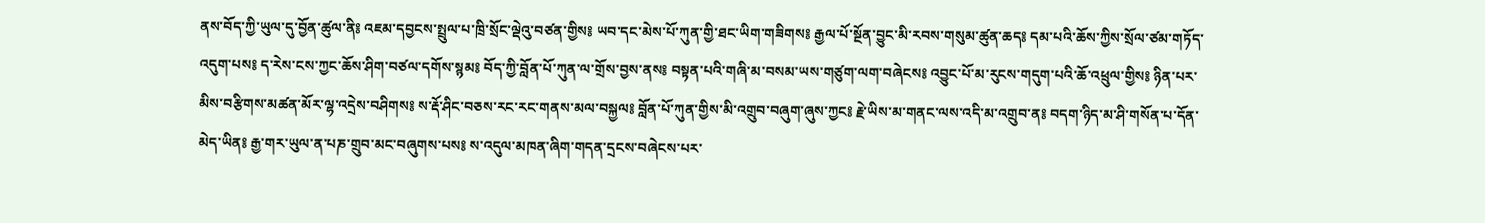ནས་བོད་ཀྱི་ཡུལ་དུ་བྱོན་ཚུལ་ནི༔ འཇམ་དབྱངས་སྤྲུལ་པ་ཁྲི་སྲོང་ལྡེའུ་བཙན་གྱིས༔ ཡབ་དང་མེས་པོ་ཀུན་གྱི་ཐང་ཡིག་གཟིགས༔ རྒྱལ་པོ་སྔོན་བྱུང་མི་རབས་གསུམ་ཚུན་ཆད༔ དམ་པའི་ཆོས་ཀྱིས་སྲོལ་ཙམ་གཏོད་འདུག་པས༔ ད་རེས་ངས་ཀྱང་ཆོས་ཤིག་བཙལ་དགོས་སྙམ༔ བོད་ཀྱི་བློན་པོ་ཀུན་ལ་གྲོས་བྱས་ནས༔ བསྟན་པའི་གཞི་མ་བསམ་ཡས་གཙུག་ལག་བཞེངས༔ འབྱུང་པོ་མ་རུངས་གདུག་པའི་ཆོ་འཕྲུལ་གྱིས༔ ཉིན་པར་མིས་བརྩིགས་མཚན་མོར་ལྷ་འདྲེས་བཤིགས༔ ས་རྡོ་ཤིང་བཅས་རང་རང་གནས་མལ་བསྐྱལ༔ བློན་པོ་ཀུན་གྱིས་མི་འགྲུབ་བཞུག་ཞུས་ཀྱང༔ རྗེ་ཡིས་མ་གནང་ལས་འདི་མ་འགྲུབ་ན༔ བདག་ཉིད་མ་ཤི་གསོན་པ་དོན་མེད་ཡིན༔ རྒྱ་གར་ཡུལ་ན་པཎ་གྲུབ་མང་བཞུགས་པས༔ ས་འདུལ་མཁན་ཞིག་གདན་དྲངས་བཞེངས་པར་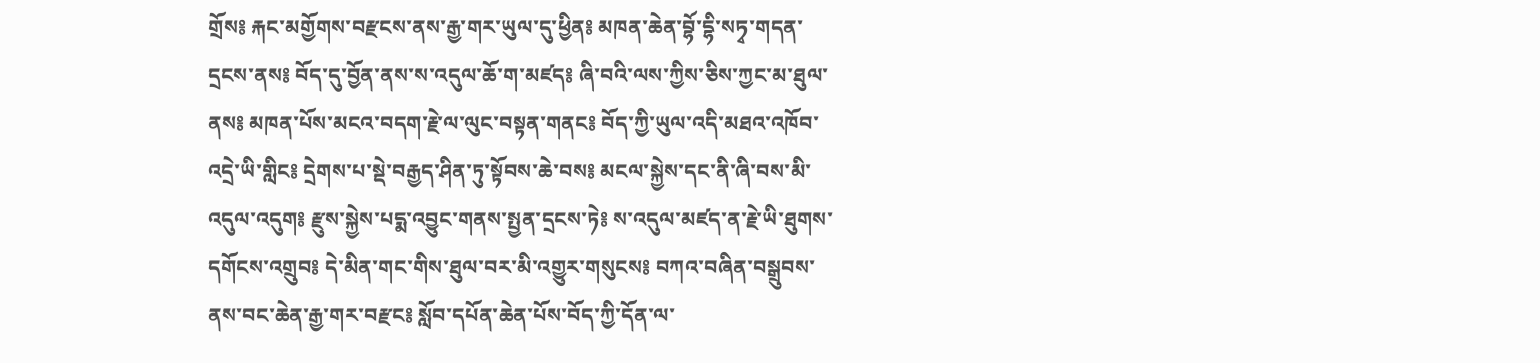གྲོས༔ རྐང་མགྱོགས་བརྫངས་ནས་རྒྱ་གར་ཡུལ་དུ་ཕྱིན༔ མཁན་ཆེན་བྷོ་དྷི་སཏྭ་གདན་དྲངས་ནས༔ བོད་དུ་བྱོན་ནས་ས་འདུལ་ཆོ་ག་མཛད༔ ཞི་བའི་ལས་ཀྱིས་ཅིས་ཀྱང་མ་ཐུལ་ནས༔ མཁན་པོས་མངའ་བདག་རྗེ་ལ་ལུང་བསྟན་གནང༔ བོད་ཀྱི་ཡུལ་འདི་མཐའ་འཁོབ་འདྲེ་ཡི་གླིང༔ དྲེགས་པ་སྡེ་བརྒྱད་ཤིན་ཏུ་སྟོབས་ཆེ་བས༔ མངལ་སྐྱེས་དང་ནི་ཞི་བས་མི་འདུལ་འདུག༔ རྫུས་སྐྱེས་པདྨ་འབྱུང་གནས་སྤྱན་དྲངས་ཏེ༔ ས་འདུལ་མཛད་ན་རྗེ་ཡི་ཐུགས་དགོངས་འགྲུབ༔ དེ་མིན་གང་གིས་ཐུལ་བར་མི་འགྱུར་གསུངས༔ བཀའ་བཞིན་བསྒྲུབས་ནས་བང་ཆེན་རྒྱ་གར་བརྫང༔ སློབ་དཔོན་ཆེན་པོས་བོད་ཀྱི་དོན་ལ་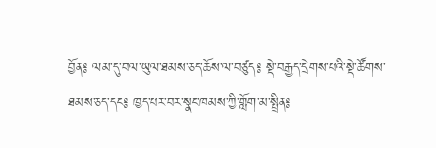བྱོན༔ ལམ་དུ་བལ་ཡུལ་ཐམས་ཅད་ཆོས་ལ་བཙུད༔ སྡེ་བརྒྱད་དྲེགས་པའི་སྡེ་ཚོགས་ཐམས་ཅད་དང༔ ཁྱད་པར་བར་སྣང་ཁམས་ཀྱི་གློག་མ་སྤྲིན༔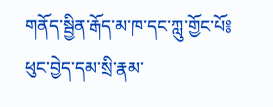གནོད་སྦྱིན་རྒོད་མ་ཁ་དང་ཀླུ་གྱོང་པོ༔ ཕུང་བྱེད་དམ་སྲི་རྣམ་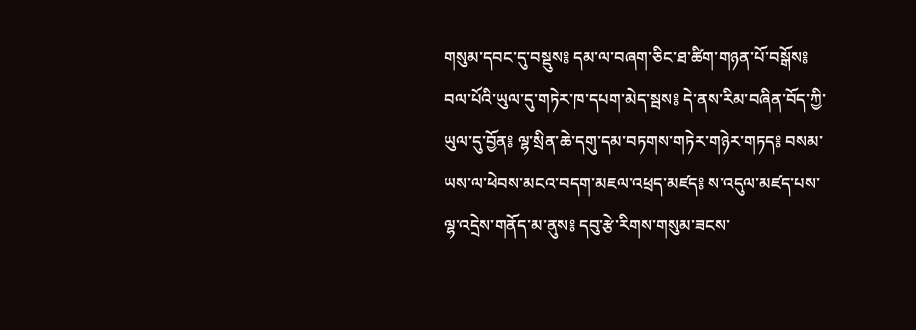གསུམ་དབང་དུ་བསྡུས༔ དམ་ལ་བཞག་ཅིང་ཐ་ཚིག་གཉན་པོ་བསྒོས༔ བལ་པོའི་ཡུལ་དུ་གཏེར་ཁ་དཔག་མེད་སྦས༔ དེ་ནས་རིམ་བཞིན་བོད་ཀྱི་ཡུལ་དུ་བྱོན༔ ལྷ་སྲིན་ཆེ་དགུ་དམ་བཏགས་གཏེར་གཉེར་གཏད༔ བསམ་ཡས་ལ་ཕེབས་མངའ་བདག་མཇལ་འཕྲད་མཛད༔ ས་འདུལ་མཛད་པས་ལྷ་འདྲེས་གནོད་མ་ནུས༔ དབུ་རྩེ་རིགས་གསུམ་ཟངས་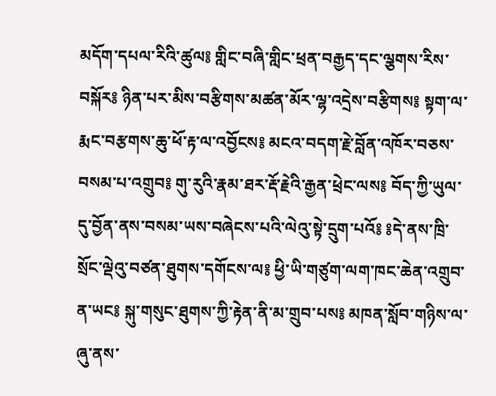མདོག་དཔལ་རིའི་ཚུལ༔ གླིང་བཞི་གླིང་ཕྲན་བརྒྱད་དང་ལྕགས་རིས་བསྐོར༔ ཉིན་པར་མིས་བརྩིགས་མཚན་མོར་ལྷ་འདྲེས་བརྩིགས༔ སྟག་ལ་རྨང་བརྩགས་ཆུ་ཕོ་རྟ་ལ་འབྱོངས༔ མངའ་བདག་རྗེ་བློན་འཁོར་བཅས་བསམ་པ་འགྲུབ༔ གུ་རུའི་རྣམ་ཐར་རྡོ་རྗེའི་རྒྱན་ཕྲེང་ལས༔ བོད་ཀྱི་ཡུལ་དུ་བྱོན་ནས་བསམ་ཡས་བཞེངས་པའི་ལེའུ་སྟེ་དྲུག་པའོ༔ ༔དེ་ནས་ཁྲི་སྲོང་ལྡེའུ་བཙན་ཐུགས་དགོངས་ལ༔ ཕྱི་ཡི་གཙུག་ལག་ཁང་ཆེན་འགྲུབ་ན་ཡང༔ སྐུ་གསུང་ཐུགས་ཀྱི་རྟེན་ནི་མ་གྲུབ་པས༔ མཁན་སློབ་གཉིས་ལ་ཞུ་ནས་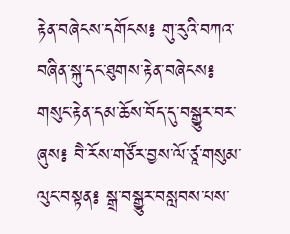རྟེན་བཞེངས་དགོངས༔ གུ་རུའི་བཀའ་བཞིན་སྐུ་དང་ཐུགས་རྟེན་བཞེངས༔ གསུང་རྟེན་དམ་ཆོས་བོད་དུ་བསྒྱུར་བར་ཞུས༔ བཻ་རོས་གཙོར་བྱས་ལོ་ཙཱ་གསུམ་ལུང་བསྟན༔ སྒྲ་བསྒྱུར་བསླབས་པས་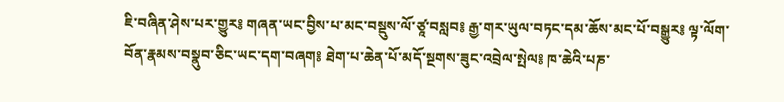ཇི་བཞིན་ཤེས་པར་གྱུར༔ གཞན་ཡང་བྱིས་པ་མང་བསྡུས་ལོ་ཙཱ་བསླབ༔ རྒྱ་གར་ཡུལ་བཏང་དམ་ཆོས་མང་པོ་བསྒྱུར༔ ལྟ་ལོག་བོན་རྣམས་བསྣུབ་ཅིང་ཡང་དག་བཞག༔ ཐེག་པ་ཆེན་པོ་མདོ་སྔགས་ཟུང་འབྲེལ་སྤེལ༔ ཁ་ཆེའི་པཎ་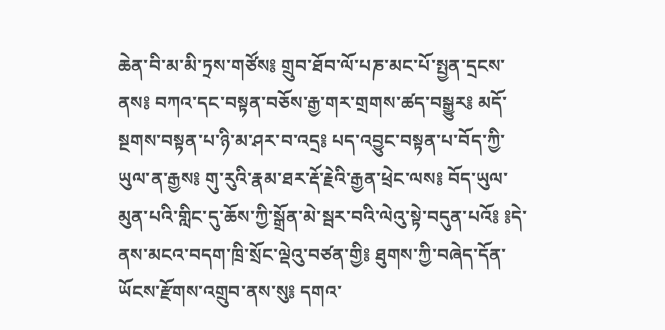ཆེན་བི་མ་མི་ཏྲས་གཙོས༔ གྲུབ་ཐོབ་ལོ་པཎ་མང་པོ་སྤྱན་དྲངས་ནས༔ བཀའ་དང་བསྟན་བཅོས་རྒྱ་གར་གྲགས་ཚད་བསྒྱུར༔ མདོ་སྔགས་བསྟན་པ་ཉི་མ་ཤར་བ་འདྲ༔ པད་འབྱུང་བསྟན་པ་བོད་ཀྱི་ཡུལ་ན་རྒྱས༔ གུ་རུའི་རྣམ་ཐར་རྡོ་རྗེའི་རྒྱན་ཕྲེང་ལས༔ བོད་ཡུལ་མུན་པའི་གླིང་དུ་ཆོས་ཀྱི་སྒྲོན་མེ་སྦར་བའི་ལེའུ་སྟེ་བདུན་པའོ༔ ༔དེ་ནས་མངའ་བདག་ཁྲི་སྲོང་ལྡེའུ་བཙན་གྱི༔ ཐུགས་ཀྱི་བཞེད་དོན་ཡོངས་རྫོགས་འགྲུབ་ནས་སུ༔ དགའ་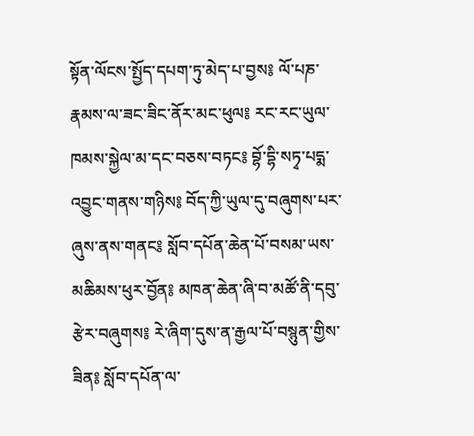སྟོན་ལོངས་སྤྱོད་དཔག་ཏུ་མེད་པ་བྱས༔ ལོ་པཎ་རྣམས་ལ་ཟང་ཟིང་ནོར་མང་ཕུལ༔ རང་རང་ཡུལ་ཁམས་སྐྱེལ་མ་དང་བཅས་བཏང༔ བྷོ་དྷི་སཏྭ་པདྨ་འབྱུང་གནས་གཉིས༔ བོད་ཀྱི་ཡུལ་དུ་བཞུགས་པར་ཞུས་ནས་གནང༔ སློབ་དཔོན་ཆེན་པོ་བསམ་ཡས་མཆིམས་ཕུར་བྱོན༔ མཁན་ཆེན་ཞི་བ་མཚོ་ནི་དབུ་རྩེར་བཞུགས༔ རེ་ཞིག་དུས་ན་རྒྱལ་པོ་བསྙུན་གྱིས་ཟིན༔ སློབ་དཔོན་ལ་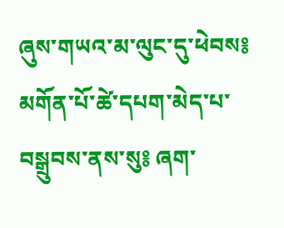ཞུས་གཡའ་མ་ལུང་དུ་ཕེབས༔ མགོན་པོ་ཚེ་དཔག་མེད་པ་བསྒྲུབས་ནས་སུ༔ ཞག་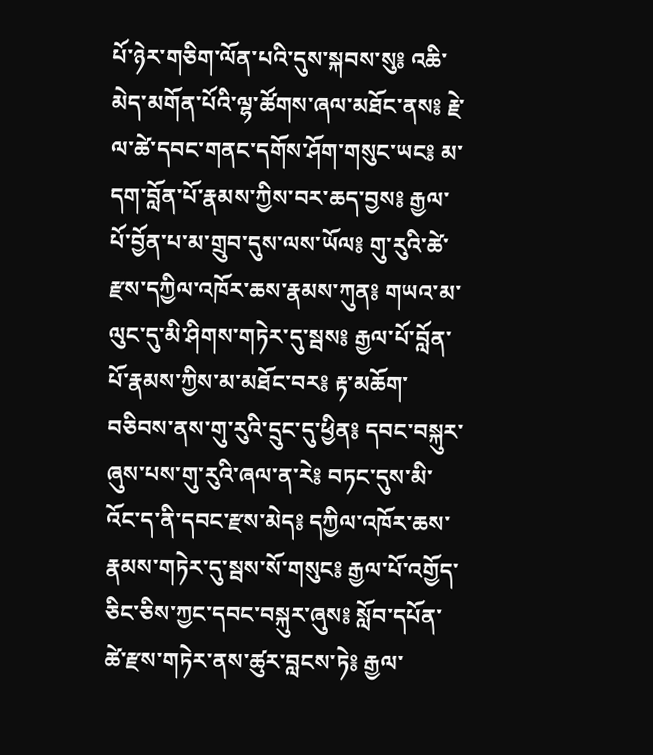པོ་ཉེར་གཅིག་ལོན་པའི་དུས་སྐབས་སུ༔ འཆི་མེད་མགོན་པོའི་ལྷ་ཚོགས་ཞལ་མཐོང་ནས༔ རྗེ་ལ་ཚེ་དབང་གནང་དགོས་ཤོག་གསུང་ཡང༔ མ་དག་བློན་པོ་རྣམས་ཀྱིས་བར་ཆད་བྱས༔ རྒྱལ་པོ་བྱོན་པ་མ་གྲུབ་དུས་ལས་ཡོལ༔ གུ་རུའི་ཚེ་རྫས་དཀྱིལ་འཁོར་ཆས་རྣམས་ཀུན༔ གཡའ་མ་ལུང་དུ་མི་ཤིགས་གཏེར་དུ་སྦས༔ རྒྱལ་པོ་བློན་པོ་རྣམས་ཀྱིས་མ་མཐོང་བར༔ རྟ་མཆོག་བཅིབས་ནས་གུ་རུའི་དྲུང་དུ་ཕྱིན༔ དབང་བསྐུར་ཞུས་པས་གུ་རུའི་ཞལ་ན་རེ༔ བཏང་དུས་མི་འོང་ད་ནི་དབང་རྫས་མེད༔ དཀྱིལ་འཁོར་ཆས་རྣམས་གཏེར་དུ་སྦས་སོ་གསུང༔ རྒྱལ་པོ་འགྱོད་ཅིང་ཅིས་ཀྱང་དབང་བསྐུར་ཞུས༔ སློབ་དཔོན་ཚེ་རྫས་གཏེར་ནས་ཚུར་བླངས་ཏེ༔ རྒྱལ་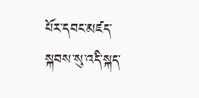པོར་དབང་མཛད་སྐབས་སུ་འདི་སྐད་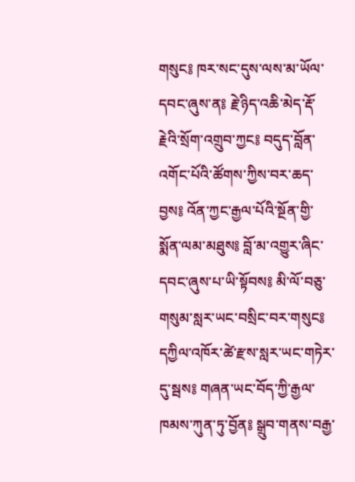གསུང༔ ཁར་སང་དུས་ལས་མ་ཡོལ་དབང་ཞུས་ན༔ རྗེ་ཉིད་འཆི་མེད་རྡོ་རྗེའི་སྲོག་འགྲུབ་ཀྱང༔ བདུད་བློན་འགོང་པོའི་ཚོགས་ཀྱིས་བར་ཆད་བྱས༔ འོན་ཀྱང་རྒྱལ་པོའི་སྔོན་གྱི་སྨོན་ལམ་མཐུས༔ བློ་མ་འགྱུར་ཞིང་དབང་ཞུས་པ་ཡི་སྟོབས༔ མི་ལོ་བཅུ་གསུམ་སླར་ཡང་བསྲིང་བར་གསུང༔ དཀྱིལ་འཁོར་ཚེ་རྫས་སླར་ཡང་གཏེར་དུ་སྦས༔ གཞན་ཡང་བོད་ཀྱི་རྒྱལ་ཁམས་ཀུན་ཏུ་བྱོན༔ སྒྲུབ་གནས་བརྒྱ་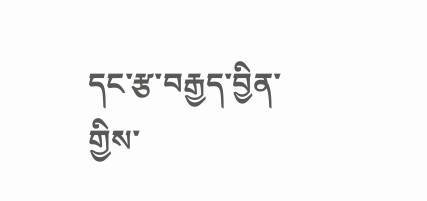དང་རྩ་བརྒྱད་བྱིན་གྱིས་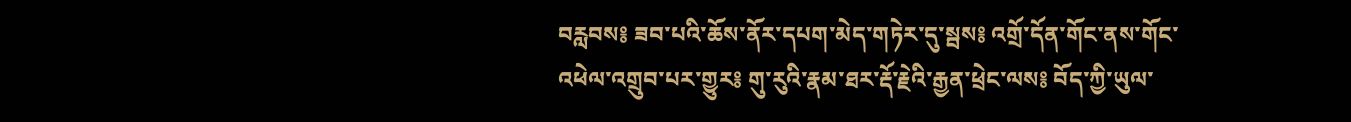བརླབས༔ ཟབ་པའི་ཆོས་ནོར་དཔག་མེད་གཏེར་དུ་སྦས༔ འགྲོ་དོན་གོང་ནས་གོང་འཕེལ་འགྲུབ་པར་གྱུར༔ གུ་རུའི་རྣམ་ཐར་རྡོ་རྗེའི་རྒྱན་ཕྲེང་ལས༔ བོད་ཀྱི་ཡུལ་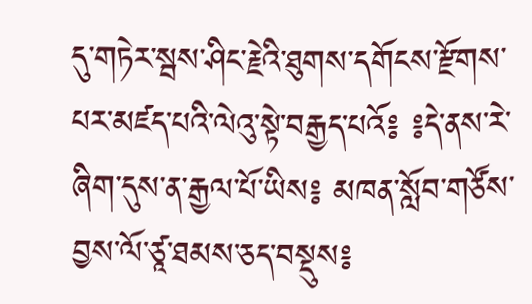དུ་གཏེར་སྦས་ཤིང་རྗེའི་ཐུགས་དགོངས་རྫོགས་པར་མཛད་པའི་ལེའུ་སྟེ་བརྒྱད་པའོ༔ ༔དེ་ནས་རེ་ཞིག་དུས་ན་རྒྱལ་པོ་ཡིས༔ མཁན་སློབ་གཙོས་བྱས་ལོ་ཙཱ་ཐམས་ཅད་བསྡུས༔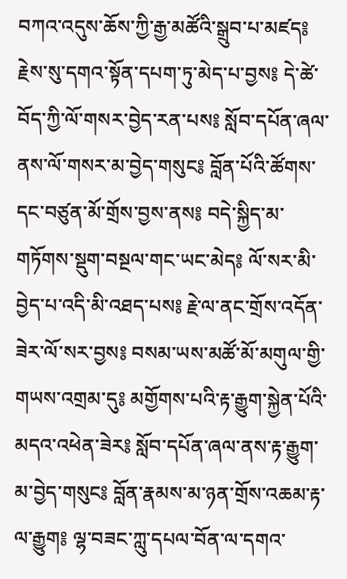བཀའ་འདུས་ཆོས་ཀྱི་རྒྱ་མཚོའི་སྒྲུབ་པ་མཛད༔ རྗེས་སུ་དགའ་སྟོན་དཔག་ཏུ་མེད་པ་བྱས༔ དེ་ཚེ་བོད་ཀྱི་ལོ་གསར་བྱེད་རན་པས༔ སློབ་དཔོན་ཞལ་ནས་ལོ་གསར་མ་བྱེད་གསུང༔ བློན་པོའི་ཚོགས་དང་བཙུན་མོ་གྲོས་བྱས་ནས༔ བདེ་སྐྱིད་མ་གཏོགས་སྡུག་བསྔལ་གང་ཡང་མེད༔ ལོ་སར་མི་བྱེད་པ་འདི་མི་འཐད་པས༔ རྗེ་ལ་ནང་གྲོས་འདོན་ཟེར་ལོ་སར་བྱས༔ བསམ་ཡས་མཚོ་མོ་མགུལ་གྱི་གཡས་འགྲམ་དུ༔ མགྱོགས་པའི་རྟ་རྒྱུག་སྐྱེན་པོའི་མདའ་འཕེན་ཟེར༔ སློབ་དཔོན་ཞལ་ནས་རྟ་རྒྱུག་མ་བྱེད་གསུང༔ བློན་རྣམས་མ་ཉན་གྲོས་འཆམ་རྟ་ལ་རྒྱུག༔ ལྷ་བཟང་ཀླུ་དཔལ་བོན་ལ་དགའ་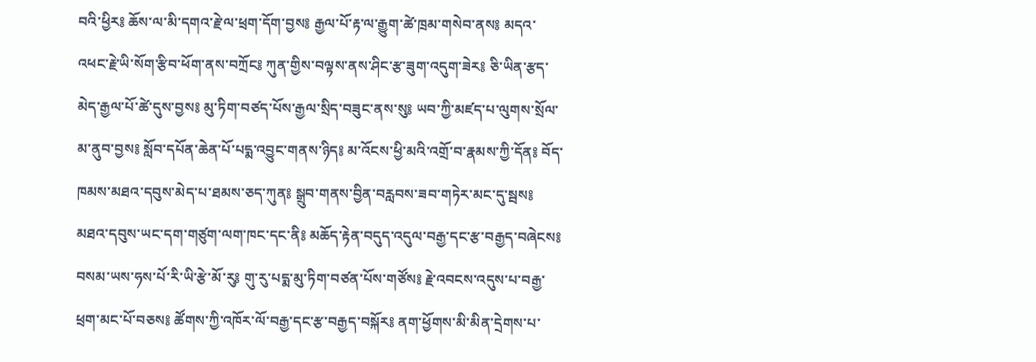བའི་ཕྱིར༔ ཆོས་ལ་མི་དགའ་རྗེ་ལ་ཕྲག་དོག་བྱས༔ རྒྱལ་པོ་རྟ་ལ་རྒྱུག་ཚེ་ཁྲམ་གསེབ་ནས༔ མདའ་འཕང་རྗེ་ཡི་སོག་རྩིབ་ཕོག་ནས་བཀྲོང༔ ཀུན་གྱིས་བལྟས་ནས་ཤིང་རྩ་ཟུག་འདུག་ཟེར༔ ཅི་ཡིན་རྩད་མེད་རྒྱལ་པོ་ཚེ་དུས་བྱས༔ མུ་ཏིག་བཙད་པོས་རྒྱལ་སྲིད་བཟུང་ནས་སུ༔ ཡབ་ཀྱི་མཛད་པ་ལུགས་སྲོལ་མ་ནུབ་བྱས༔ སློབ་དཔོན་ཆེན་པོ་པདྨ་འབྱུང་གནས་ཉིད༔ མ་འོངས་ཕྱི་མའི་འགྲོ་བ་རྣམས་ཀྱི་དོན༔ བོད་ཁམས་མཐའ་དབུས་མེད་པ་ཐམས་ཅད་ཀུན༔ སྒྲུབ་གནས་བྱིན་བརླབས་ཟབ་གཏེར་མང་དུ་སྦས༔ མཐའ་དབུས་ཡང་དག་གཙུག་ལག་ཁང་དང་ནི༔ མཆོད་རྟེན་བདུད་འདུལ་བརྒྱ་དང་རྩ་བརྒྱད་བཞེངས༔ བསམ་ཡས་ཧས་པོ་རི་ཡི་རྩེ་མོ་རུ༔ གུ་རུ་པདྨ་མུ་ཏིག་བཙན་པོས་གཙོས༔ རྗེ་འབངས་འདུས་པ་བརྒྱ་ཕྲག་མང་པོ་བཅས༔ ཚོགས་ཀྱི་འཁོར་ལོ་བརྒྱ་དང་རྩ་བརྒྱད་བསྐོར༔ ནག་ཕྱོགས་མི་མིན་དྲེགས་པ་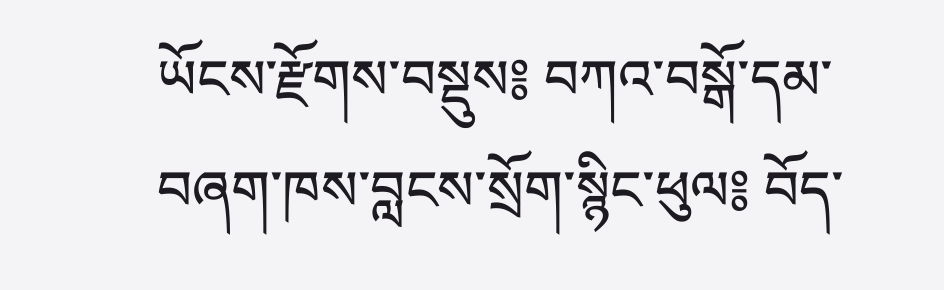ཡོངས་རྫོགས་བསྡུས༔ བཀའ་བསྒོ་དམ་བཞག་ཁས་བླངས་སྲོག་སྙིང་ཕུལ༔ བོད་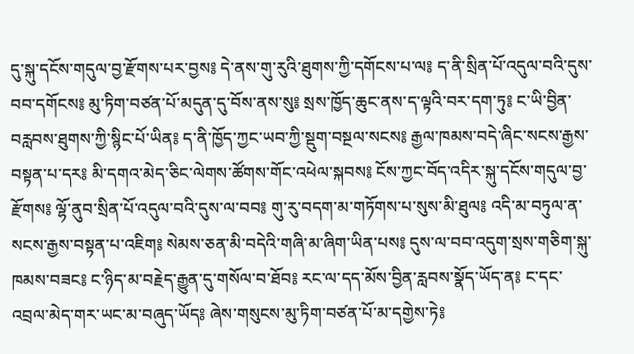དུ་སྐུ་དངོས་གདུལ་བྱ་རྫོགས་པར་བྱས༔ དེ་ནས་གུ་རུའི་ཐུགས་ཀྱི་དགོངས་པ་ལ༔ ད་ནི་སྲིན་པོ་འདུལ་བའི་དུས་བབ་དགོངས༔ མུ་ཏིག་བཙན་པོ་མདུན་དུ་བོས་ནས་སུ༔ སྲས་ཁྱོད་ཆུང་ནས་ད་ལྟའི་བར་དག་ཏུ༔ ང་ཡི་བྱིན་བརླབས་ཐུགས་ཀྱི་སྙིང་པོ་ཡིན༔ ད་ནི་ཁྱོད་ཀྱང་ཡབ་ཀྱི་སྡུག་བསྔལ་སངས༔ རྒྱལ་ཁམས་བདེ་ཞིང་སངས་རྒྱས་བསྟན་པ་དར༔ མི་དགའ་མེད་ཅིང་ལེགས་ཚོགས་གོང་འཕེལ་སྐབས༔ ངོས་ཀྱང་བོད་འདིར་སྐུ་དངོས་གདུལ་བྱ་རྫོགས༔ ལྷོ་ནུབ་སྲིན་པོ་འདུལ་བའི་དུས་ལ་བབ༔ གུ་རུ་བདག་མ་གཏོགས་པ་སུས་མི་ཐུལ༔ འདི་མ་བཏུལ་ན་སངས་རྒྱས་བསྟན་པ་འཇིག༔ སེམས་ཅན་མི་བདེའི་གཞི་མ་ཞིག་ཡིན་པས༔ དུས་ལ་བབ་འདུག་སྲས་གཅིག་སྐུ་ཁམས་བཟང༔ ང་ཉིད་མ་བརྗེད་རྒྱུན་དུ་གསོལ་བ་ཐོབ༔ རང་ལ་དད་མོས་བྱིན་རླབས་སྣོད་ཡོད་ན༔ ང་དང་འབྲལ་མེད་གར་ཡང་མ་བཞུད་ཡོད༔ ཞེས་གསུངས་མུ་ཏིག་བཙན་པོ་མ་དགྱེས་ཏེ༔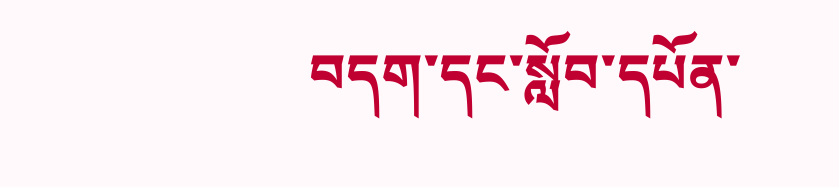བདག་དང་སློབ་དཔོན་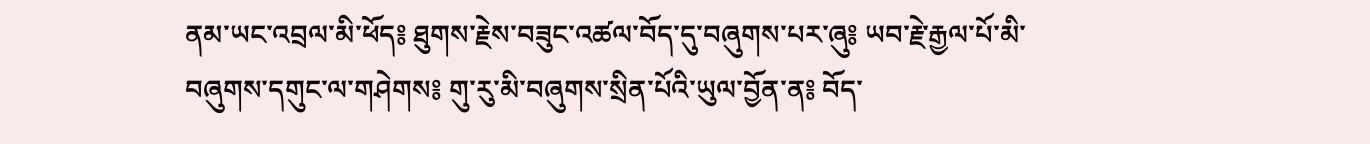ནམ་ཡང་འབྲལ་མི་ཕོད༔ ཐུགས་རྗེས་བཟུང་འཚལ་བོད་དུ་བཞུགས་པར་ཞུ༔ ཡབ་རྗེ་རྒྱལ་པོ་མི་བཞུགས་དགུང་ལ་གཤེགས༔ གུ་རུ་མི་བཞུགས་སྲིན་པོའི་ཡུལ་བྱོན་ན༔ བོད་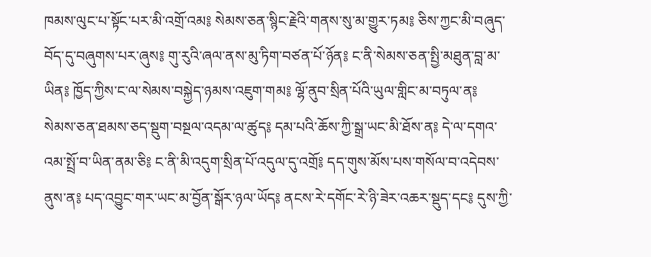ཁམས་ལུང་པ་སྟོང་པར་མི་འགྲོ་འམ༔ སེམས་ཅན་སྙིང་རྗེའི་གནས་སུ་མ་གྱུར་ཏམ༔ ཅིས་ཀྱང་མི་བཞུད་བོད་དུ་བཞུགས་པར་ཞུས༔ གུ་རུའི་ཞལ་ནས་མུ་ཏིག་བཙན་པོ་ཉོན༔ ང་ནི་སེམས་ཅན་སྤྱི་མཐུན་བླ་མ་ཡིན༔ ཁྱོད་ཀྱིས་ང་ལ་སེམས་བསྐྱེད་ཉམས་འཇུག་གམ༔ ལྷོ་ནུབ་སྲིན་པོའི་ཡུལ་གླིང་མ་བཏུལ་ན༔ སེམས་ཅན་ཐམས་ཅད་སྡུག་བསྔལ་འདམ་ལ་ཚུད༔ དམ་པའི་ཆོས་ཀྱི་སྒྲ་ཡང་མི་ཐོས་ན༔ དེ་ལ་དགའ་འམ་སྤྲོ་བ་ཡིན་ནམ་ཅི༔ ང་ནི་མི་འདུག་སྲིན་པོ་འདུལ་དུ་འགྲོ༔ དད་གུས་མོས་པས་གསོལ་བ་འདེབས་ནུས་ན༔ པད་འབྱུང་གར་ཡང་མ་བྱོན་སྒོར་ཉལ་ཡོད༔ ནངས་རེ་དགོང་རེ་ཉི་ཟེར་འཆར་སྡུད་དང༔ དུས་ཀྱི་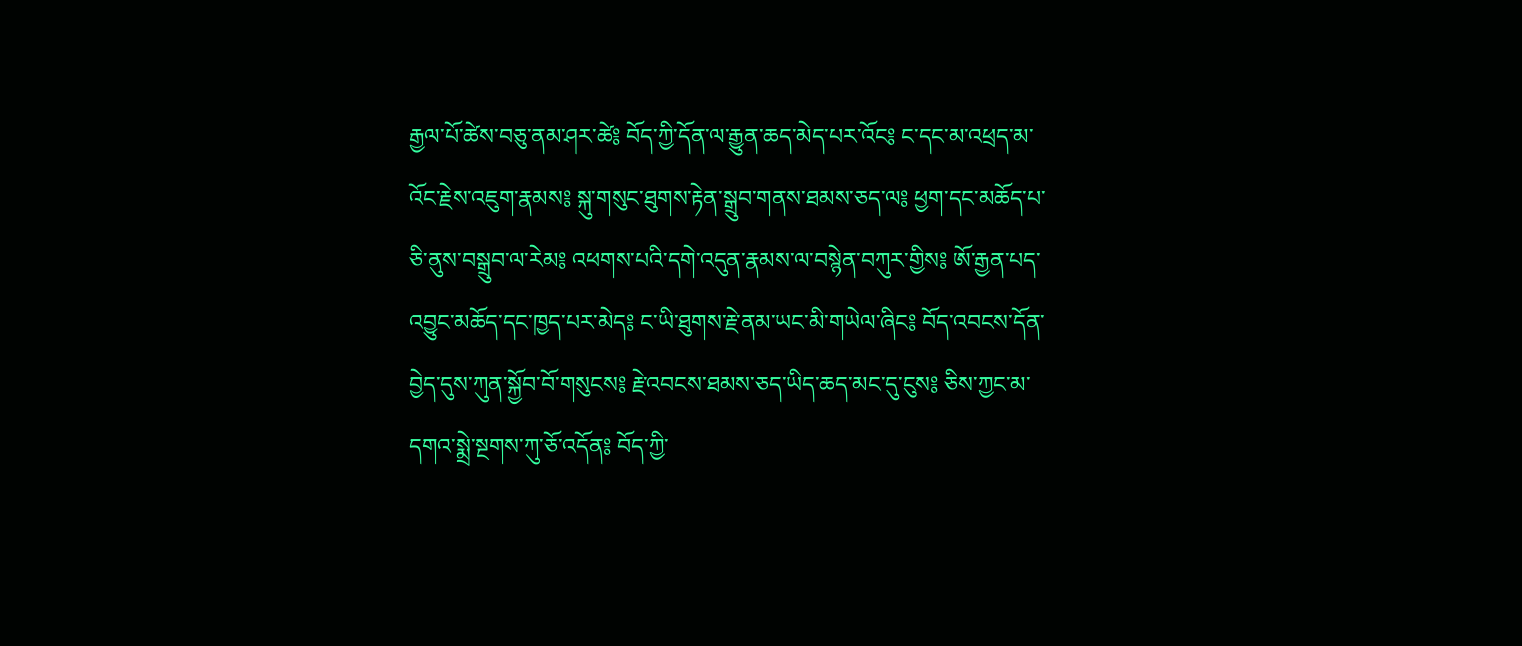རྒྱལ་པོ་ཚེས་བཅུ་ནམ་ཤར་ཚེ༔ བོད་ཀྱི་དོན་ལ་རྒྱུན་ཆད་མེད་པར་འོང༔ ང་དང་མ་འཕྲད་མ་འོང་རྗེས་འཇུག་རྣམས༔ སྐུ་གསུང་ཐུགས་རྟེན་སྒྲུབ་གནས་ཐམས་ཅད་ལ༔ ཕྱག་དང་མཆོད་པ་ཅི་ནུས་བསྒྲུབ་ལ་རེམ༔ འཕགས་པའི་དགེ་འདུན་རྣམས་ལ་བསྙེན་བཀུར་གྱིས༔ ཨོ་རྒྱན་པད་འབྱུང་མཆོད་དང་ཁྱད་པར་མེད༔ ང་ཡི་ཐུགས་རྗེ་ནམ་ཡང་མི་གཡེལ་ཞིང༔ བོད་འབངས་དོན་བྱེད་དུས་ཀུན་སྐྱོབ་བོ་གསུངས༔ རྗེ་འབངས་ཐམས་ཅད་ཡིད་ཆད་མང་དུ་ངུས༔ ཅིས་ཀྱང་མ་དགའ་སྨྲེ་སྔགས་ཀུ་ཅོ་འདོན༔ བོད་ཀྱི་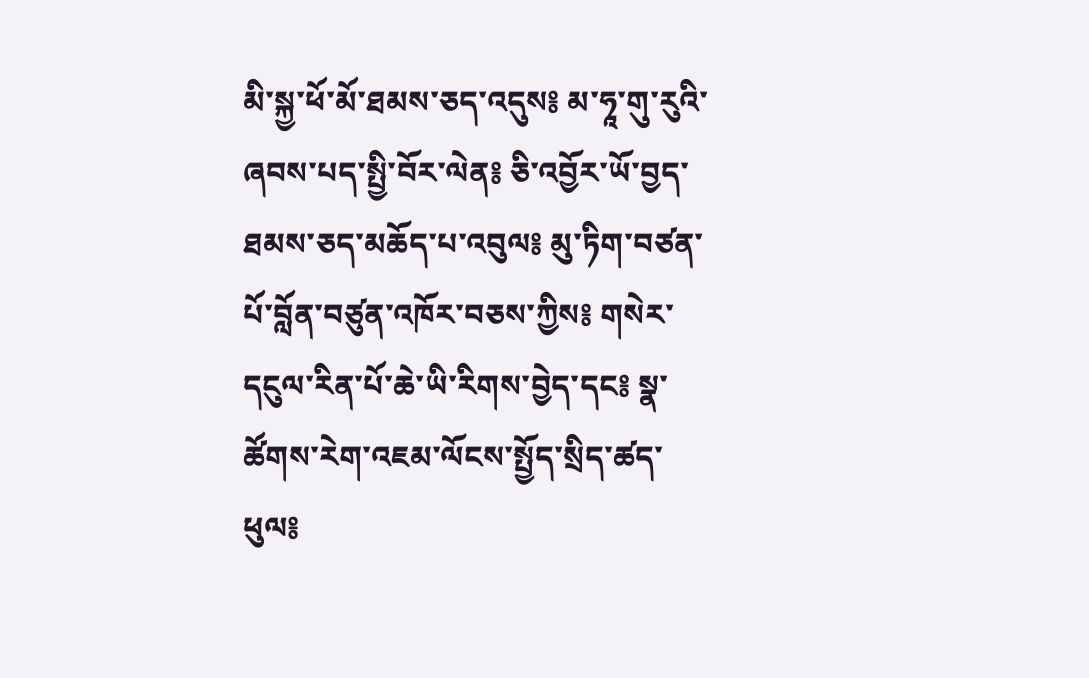མི་སྐྱ་ཕོ་མོ་ཐམས་ཅད་འདུས༔ མ་ཧཱ་གུ་རུའི་ཞབས་པད་སྤྱི་བོར་ལེན༔ ཅི་འབྱོར་ཡོ་བྱད་ཐམས་ཅད་མཆོད་པ་འབུལ༔ མུ་ཏིག་བཙན་པོ་བློན་བཙུན་འཁོར་བཅས་ཀྱིས༔ གསེར་དངུལ་རིན་པོ་ཆེ་ཡི་རིགས་བྱེད་དང༔ སྣ་ཚོགས་རེག་འཇམ་ལོངས་སྤྱོད་སྲིད་ཚད་ཕུལ༔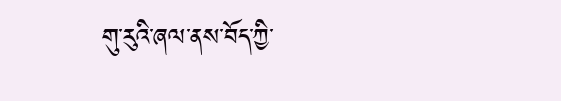གུ་རུའི་ཞལ་ནས་བོད་ཀྱི་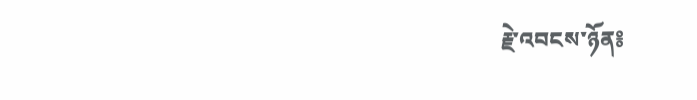རྗེ་འབངས་ཉོན༔